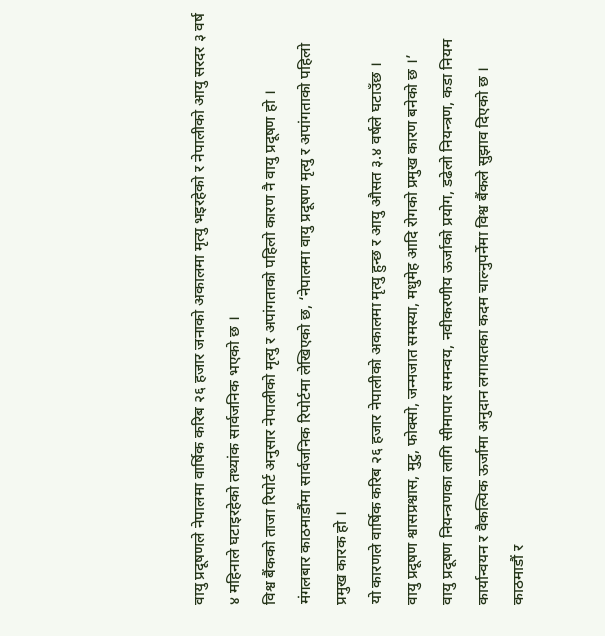वायु प्रदूषणले नेपालमा वार्षिक करिब २६ हजार जनाको अकालमा मृत्यु भइरहेको र नेपालीको आयु सरदर ३ वर्ष ४ महिनाले घटाइरहेको तथ्यांक सार्वजनिक भएको छ ।
विश्व बैंकको ताजा रिपोर्ट अनुसार नेपालीको मृत्यु र अपांगताको पहिलो कारण नै वायु प्रदूषण हो ।
मंगलबार काठमाडौंमा सार्वजनिक रिपोर्टमा लेखिएको छ, ‘नेपालमा वायु प्रदूषण मृत्यु र अपांगताको पहिलो प्रमुख कारक हो ।
यो कारणले वार्षिक करिब २६ हजार नेपालीको अकालमा मृत्यु हुन्छ र आयु औसत ३.४ वर्षले घटाउँछ ।
वायु प्रदूषण श्वासप्रश्वास, मुटु, फोक्सो, जन्मजात समस्या, मधुमेह आदि रोगको प्रमुख कारण बनेको छ ।’
वायु प्रदूषण नियन्त्रणका लागि सीमापार समन्वय, नवीकरणीय ऊर्जाको प्रयोग, डढेलो नियन्त्रण, कडा नियम कार्यान्वयन र वैकल्पिक ऊर्जामा अनुदान लगायतका कदम चाल्नुपर्नेमा विश्व बैंकले सुझाव दिएको छ ।
काठमाडौं र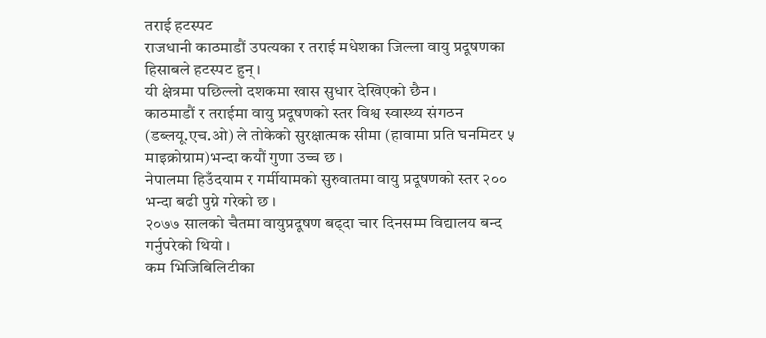तराई हटस्पट
राजधानी काठमाडौं उपत्यका र तराई मधेशका जिल्ला वायु प्रदूषणका हिसाबले हटस्पट हुन् ।
यी क्षेत्रमा पछिल्लो दशकमा खास सुधार देखिएको छैन ।
काठमाडौं र तराईमा वायु प्रदूषणको स्तर विश्व स्वास्थ्य संगठन (डब्लयू.एच.ओ) ले तोकेको सुरक्षात्मक सीमा (हावामा प्रति घनमिटर ५ माइक्रोग्राम)भन्दा कयौं गुणा उच्च छ ।
नेपालमा हिउँदयाम र गर्मीयामको सुरुवातमा वायु प्रदूषणको स्तर २०० भन्दा बढी पुग्ने गरेको छ ।
२०७७ सालको चैतमा वायुप्रदूषण बढ्दा चार दिनसम्म विद्यालय बन्द गर्नुपरेको थियो ।
कम भिजिबिलिटीका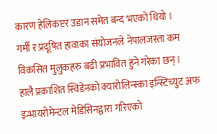कारण हेलिकप्टर उडान समेत बन्द भएको थियो ।
गर्मी र प्रदूषित हावाका संयोजनले नेपालजस्ता कम विकसित मुलुकहरु बढी प्रभावित हुने गरेका छन् ।
हालै प्रकाशित स्विडेनको क्यारोलिन्स्का इन्स्टिच्युट अफ इन्भायरोमेन्टल मेडिसिनद्वारा गरिएको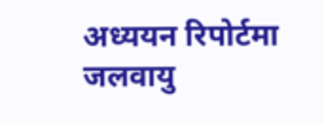अध्ययन रिपोर्टमा जलवायु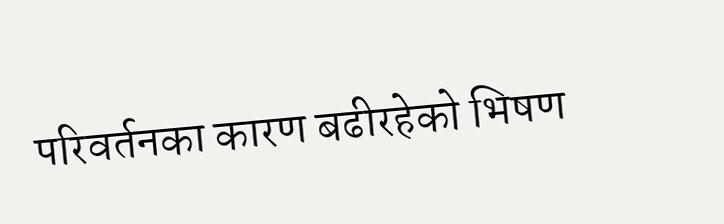परिवर्तनका कारण बढीरहेको भिषण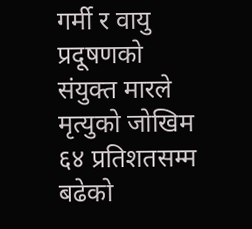गर्मी र वायु प्रदूषणको संयुक्त मारले मृत्युको जोखिम ६४ प्रतिशतसम्म बढेको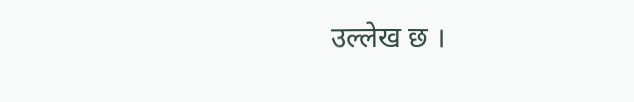उल्लेख छ ।